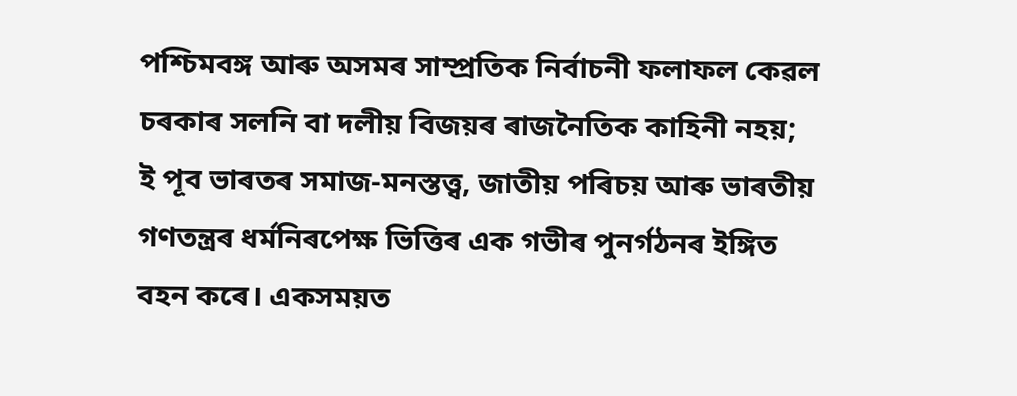পশ্চিমবঙ্গ আৰু অসমৰ সাম্প্ৰতিক নিৰ্বাচনী ফলাফল কেৱল চৰকাৰ সলনি বা দলীয় বিজয়ৰ ৰাজনৈতিক কাহিনী নহয়; ই পূব ভাৰতৰ সমাজ-মনস্তত্ত্ব, জাতীয় পৰিচয় আৰু ভাৰতীয় গণতন্ত্ৰৰ ধৰ্মনিৰপেক্ষ ভিত্তিৰ এক গভীৰ পুনর্গঠনৰ ইঙ্গিত বহন কৰে। একসময়ত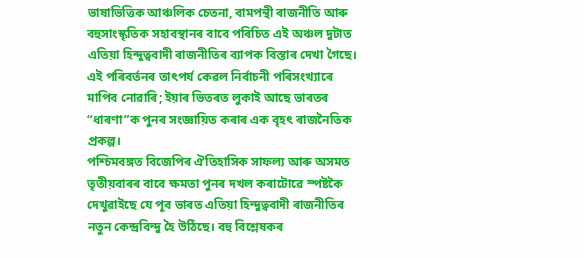ভাষাভিত্তিক আঞ্চলিক চেতনা, বামপন্থী ৰাজনীতি আৰু বহুসাংস্কৃতিক সহাবস্থানৰ বাবে পৰিচিত এই অঞ্চল দুটাত এতিয়া হিন্দুত্ববাদী ৰাজনীতিৰ ব্যাপক বিস্তাৰ দেখা গৈছে।
এই পৰিবর্তনৰ তাৎপর্য কেৱল নিৰ্বাচনী পৰিসংখ্যাৰে মাপিব নোৱাৰি; ইয়াৰ ভিতৰত লুকাই আছে ভাৰতৰ “ধাৰণা”ক পুনৰ সংজ্ঞায়িত কৰাৰ এক বৃহৎ ৰাজনৈতিক প্ৰকল্প।
পশ্চিমবঙ্গত বিজেপিৰ ঐতিহাসিক সাফল্য আৰু অসমত তৃতীয়বাৰৰ বাবে ক্ষমতা পুনৰ দখল কৰাটোৱে স্পষ্টকৈ দেখুৱাইছে যে পূব ভাৰত এতিয়া হিন্দুত্ববাদী ৰাজনীতিৰ নতুন কেন্দ্ৰবিন্দু হৈ উঠিছে। বহু বিশ্লেষকৰ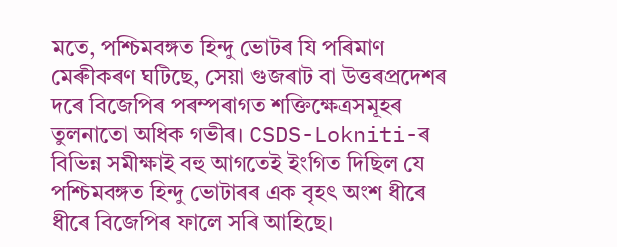মতে, পশ্চিমবঙ্গত হিন্দু ভোটৰ যি পৰিমাণ মেৰুীকৰণ ঘটিছে, সেয়া গুজৰাট বা উত্তৰপ্ৰদেশৰ দৰে বিজেপিৰ পৰম্পৰাগত শক্তিক্ষেত্ৰসমূহৰ তুলনাতো অধিক গভীৰ। CSDS-Lokniti-ৰ বিভিন্ন সমীক্ষাই বহু আগতেই ইংগিত দিছিল যে পশ্চিমবঙ্গত হিন্দু ভোটাৰৰ এক বৃহৎ অংশ ধীৰে ধীৰে বিজেপিৰ ফালে সৰি আহিছে।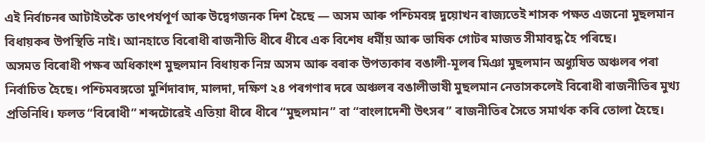এই নিৰ্বাচনৰ আটাইতকৈ তাৎপর্যপূর্ণ আৰু উদ্বেগজনক দিশ হৈছে — অসম আৰু পশ্চিমবঙ্গ দুয়োখন ৰাজ্যতেই শাসক পক্ষত এজনো মুছলমান বিধায়কৰ উপস্থিতি নাই। আনহাতে বিৰোধী ৰাজনীতি ধীৰে ধীৰে এক বিশেষ ধৰ্মীয় আৰু ভাষিক গোটৰ মাজত সীমাবদ্ধ হৈ পৰিছে।
অসমত বিৰোধী পক্ষৰ অধিকাংশ মুছলমান বিধায়ক নিম্ন অসম আৰু বৰাক উপত্যকাৰ বঙালী-মূলৰ মিঞা মুছলমান অধ্যুষিত অঞ্চলৰ পৰা নিৰ্বাচিত হৈছে। পশ্চিমবঙ্গতো মুৰ্শিদাবাদ, মালদা, দক্ষিণ ২৪ পৰগণাৰ দৰে অঞ্চলৰ বঙালীভাষী মুছলমান নেতাসকলেই বিৰোধী ৰাজনীতিৰ মুখ্য প্ৰতিনিধি। ফলত “বিৰোধী” শব্দটোৱেই এতিয়া ধীৰে ধীৰে “মুছলমান” বা “বাংলাদেশী উৎসৰ” ৰাজনীতিৰ সৈতে সমার্থক কৰি তোলা হৈছে।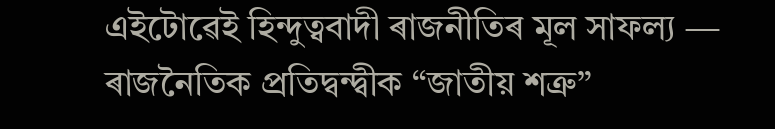এইটোৱেই হিন্দুত্ববাদী ৰাজনীতিৰ মূল সাফল্য — ৰাজনৈতিক প্ৰতিদ্বন্দ্বীক “জাতীয় শত্রু”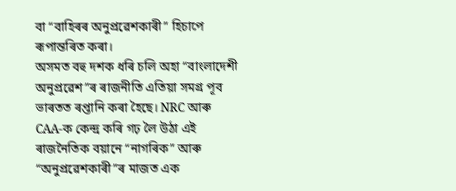বা “বাহিৰৰ অনুপ্ৰৱেশকাৰী” হিচাপে ৰূপান্তৰিত কৰা।
অসমত বহু দশক ধৰি চলি অহা “বাংলাদেশী অনুপ্ৰৱেশ”ৰ ৰাজনীতি এতিয়া সমগ্ৰ পূব ভাৰতত ৰপ্তানি কৰা হৈছে। NRC আৰু CAA-ক কেন্দ্ৰ কৰি গঢ় লৈ উঠা এই ৰাজনৈতিক বয়ানে “নাগৰিক” আৰু “অনুপ্ৰৱেশকাৰী”ৰ মাজত এক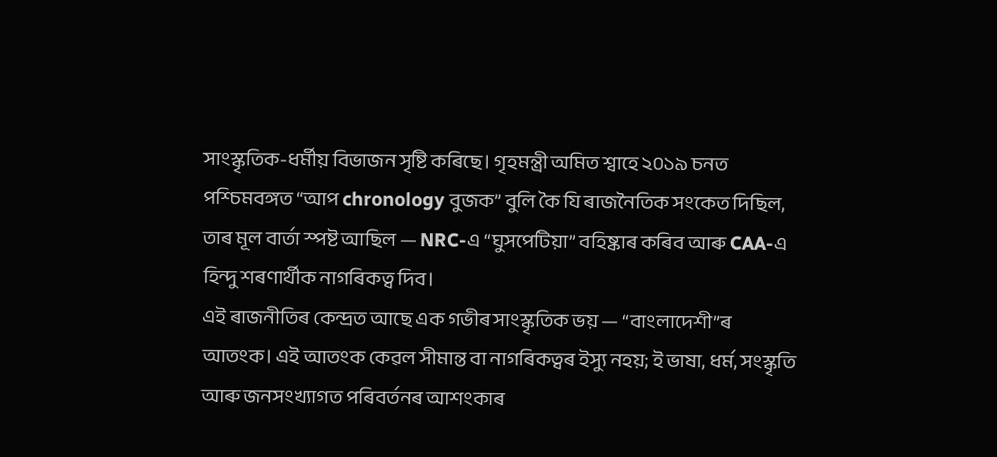সাংস্কৃতিক-ধৰ্মীয় বিভাজন সৃষ্টি কৰিছে। গৃহমন্ত্ৰী অমিত শ্বাহে ২০১৯ চনত পশ্চিমবঙ্গত “আপ chronology বুজক” বুলি কৈ যি ৰাজনৈতিক সংকেত দিছিল, তাৰ মূল বাৰ্তা স্পষ্ট আছিল — NRC-এ “ঘুসপেটিয়া” বহিষ্কাৰ কৰিব আৰু CAA-এ হিন্দু শৰণাৰ্থীক নাগৰিকত্ব দিব।
এই ৰাজনীতিৰ কেন্দ্ৰত আছে এক গভীৰ সাংস্কৃতিক ভয় — “বাংলাদেশী”ৰ আতংক। এই আতংক কেৱল সীমান্ত বা নাগৰিকত্বৰ ইস্যু নহয়; ই ভাষা, ধৰ্ম, সংস্কৃতি আৰু জনসংখ্যাগত পৰিবর্তনৰ আশংকাৰ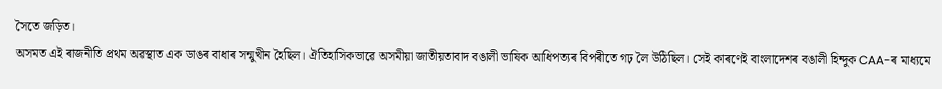সৈতে জড়িত।
অসমত এই ৰাজনীতি প্ৰথম অৱস্থাত এক ডাঙৰ বাধাৰ সন্মুখীন হৈছিল। ঐতিহাসিকভাৱে অসমীয়া জাতীয়তাবাদ বঙালী ভাষিক আধিপত্যৰ বিপৰীতে গঢ় লৈ উঠিছিল। সেই কাৰণেই বাংলাদেশৰ বঙালী হিন্দুক CAA-ৰ মাধ্যমে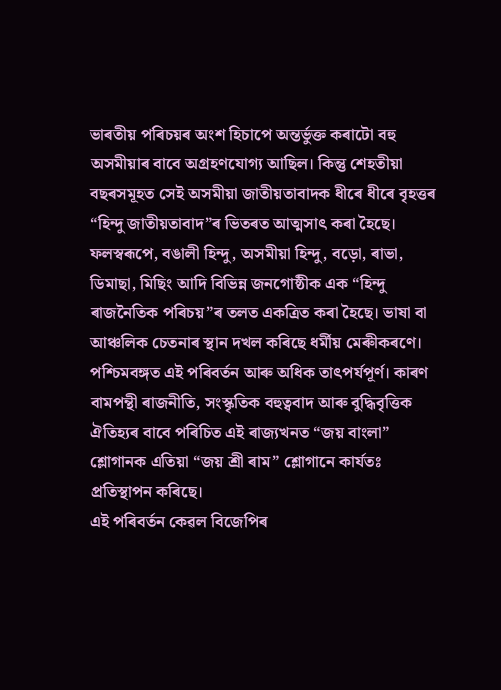ভাৰতীয় পৰিচয়ৰ অংশ হিচাপে অন্তর্ভুক্ত কৰাটো বহু অসমীয়াৰ বাবে অগ্ৰহণযোগ্য আছিল। কিন্তু শেহতীয়া বছৰসমূহত সেই অসমীয়া জাতীয়তাবাদক ধীৰে ধীৰে বৃহত্তৰ “হিন্দু জাতীয়তাবাদ”ৰ ভিতৰত আত্মসাৎ কৰা হৈছে।
ফলস্বৰূপে, বঙালী হিন্দু, অসমীয়া হিন্দু, বড়ো, ৰাভা, ডিমাছা, মিছিং আদি বিভিন্ন জনগোষ্ঠীক এক “হিন্দু ৰাজনৈতিক পৰিচয়”ৰ তলত একত্ৰিত কৰা হৈছে। ভাষা বা আঞ্চলিক চেতনাৰ স্থান দখল কৰিছে ধৰ্মীয় মেৰুীকৰণে।
পশ্চিমবঙ্গত এই পৰিবর্তন আৰু অধিক তাৎপর্যপূর্ণ। কাৰণ বামপন্থী ৰাজনীতি, সংস্কৃতিক বহুত্ববাদ আৰু বুদ্ধিবৃত্তিক ঐতিহ্যৰ বাবে পৰিচিত এই ৰাজ্যখনত “জয় বাংলা” শ্লোগানক এতিয়া “জয় শ্ৰী ৰাম” শ্লোগানে কার্যতঃ প্ৰতিস্থাপন কৰিছে।
এই পৰিবর্তন কেৱল বিজেপিৰ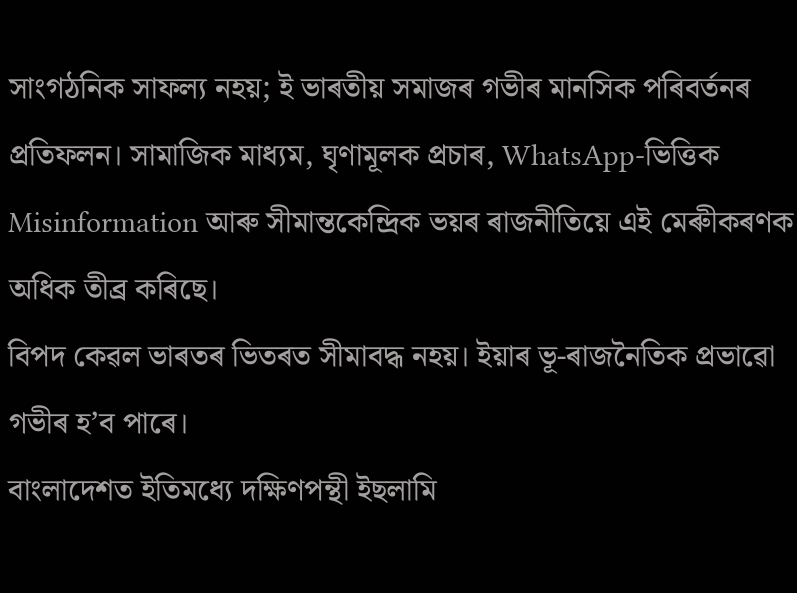সাংগঠনিক সাফল্য নহয়; ই ভাৰতীয় সমাজৰ গভীৰ মানসিক পৰিবর্তনৰ প্ৰতিফলন। সামাজিক মাধ্যম, ঘৃণামূলক প্ৰচাৰ, WhatsApp-ভিত্তিক Misinformation আৰু সীমান্তকেন্দ্ৰিক ভয়ৰ ৰাজনীতিয়ে এই মেৰুীকৰণক অধিক তীব্ৰ কৰিছে।
বিপদ কেৱল ভাৰতৰ ভিতৰত সীমাবদ্ধ নহয়। ইয়াৰ ভূ-ৰাজনৈতিক প্ৰভাৱো গভীৰ হ’ব পাৰে।
বাংলাদেশত ইতিমধ্যে দক্ষিণপন্থী ইছলামি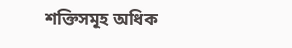শক্তিসমূহ অধিক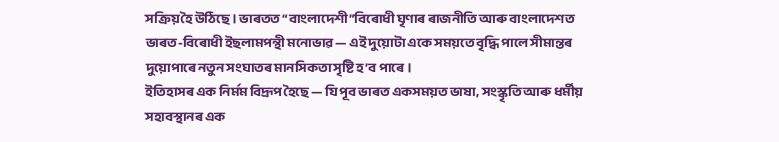সক্ৰিয় হৈ উঠিছে। ভাৰতত “বাংলাদেশী”বিৰোধী ঘৃণাৰ ৰাজনীতি আৰু বাংলাদেশত ভাৰত-বিৰোধী ইছলামপন্থী মনোভাৱ — এই দুয়োটা একে সময়তে বৃদ্ধি পালে সীমান্তৰ দুয়োপাৰে নতুন সংঘাতৰ মানসিকতা সৃষ্টি হ’ব পাৰে।
ইতিহাসৰ এক নির্মম বিদ্ৰূপ হৈছে — যি পূব ভাৰত একসময়ত ভাষা, সংস্কৃতি আৰু ধৰ্মীয় সহাবস্থানৰ এক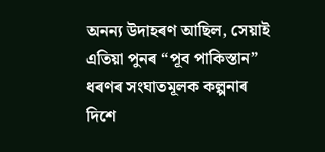অনন্য উদাহৰণ আছিল, সেয়াই এতিয়া পুনৰ “পূব পাকিস্তান” ধৰণৰ সংঘাতমূলক কল্পনাৰ দিশে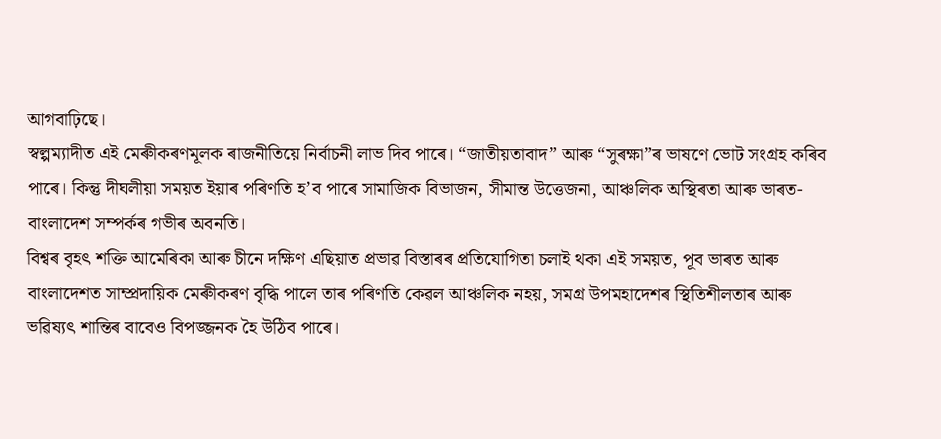আগবাঢ়িছে।
স্বল্পম্যাদীত এই মেৰুীকৰণমূলক ৰাজনীতিয়ে নিৰ্বাচনী লাভ দিব পাৰে। “জাতীয়তাবাদ” আৰু “সুৰক্ষা”ৰ ভাষণে ভোট সংগ্ৰহ কৰিব পাৰে। কিন্তু দীঘলীয়া সময়ত ইয়াৰ পৰিণতি হ’ব পাৰে সামাজিক বিভাজন, সীমান্ত উত্তেজনা, আঞ্চলিক অস্থিৰতা আৰু ভাৰত-বাংলাদেশ সম্পৰ্কৰ গভীৰ অবনতি।
বিশ্বৰ বৃহৎ শক্তি আমেৰিকা আৰু চীনে দক্ষিণ এছিয়াত প্ৰভাৱ বিস্তাৰৰ প্ৰতিযোগিতা চলাই থকা এই সময়ত, পূব ভাৰত আৰু বাংলাদেশত সাম্প্ৰদায়িক মেৰুীকৰণ বৃদ্ধি পালে তাৰ পৰিণতি কেৱল আঞ্চলিক নহয়, সমগ্ৰ উপমহাদেশৰ স্থিতিশীলতাৰ আৰু ভৱিষ্যৎ শান্তিৰ বাবেও বিপজ্জনক হৈ উঠিব পাৰে।